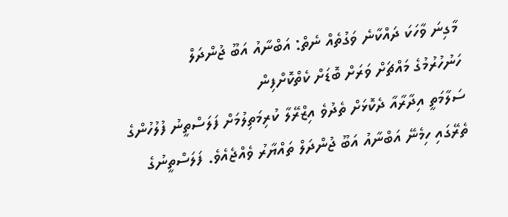މާގިނަ ވާހަކަ ދައްކާނެ ވަގުތެއް ނެތް: އަބްނާއު އަބޫ ޖުންދަލް
ހަނުހުރުމުގެ މައްޗަށް ވަރަށް ބޮޑަށް ކެތްކޮށްފިން
ސަލާމަތީ އިދާރާއާ ދެކޮޅަށް ތެދުވެ އިޒްރޭލާ ކުރިމަތިލުމަށް ފަލަސްތީނު ފުލުހުންގެ ތެރޭގައި ހިމެނޭ އަބްނާއު އަބޫ ޖުންދަލް ތައްޔާރު ވެއްޖެއެވެ. ފަލަސްތީނުގެ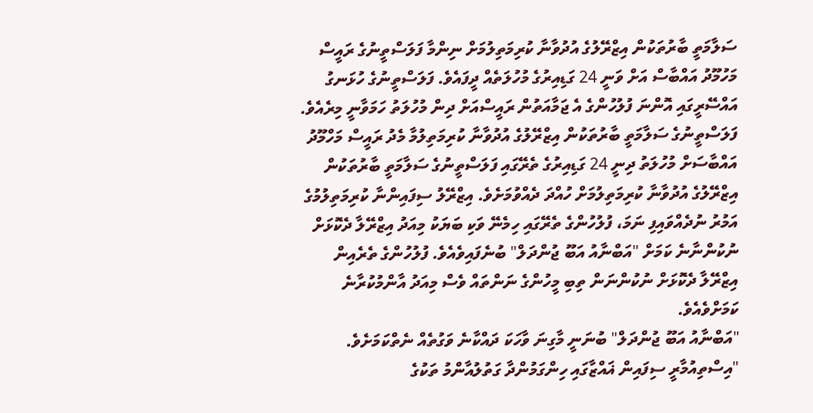ސަލާމަތީ ބާރުތަކުން އިޒްރޭލުގެ އުދުވާނާ ކުރިމަތިލުމަށް ނިންމާ ފަލަސްތީނުގެ ރައީސް މަހުމޫދު އައްބާސް އަށް ވަނީ 24 ގަޑިއިރުގެ މުހުލަތެއް ދީފައެވެ. ފަލަސްތީނުގެ ހުޅަނގު އައްސޭރީގައި އޮންނަ ފުލުހުންގެ އެ ޖަމާއަތުން ރައީސްއަށް ދިން މުހުލަތު ހަމަވާނީ މިރެއެވެ.
ފަލަސްތީނުގެ ސަލާމަތީ ބާރުތަކުން އިޒްރޭލުގެ އުދުވާނާ ކުރިމަތިލުމާ މެދު ރައީސް މަހްމޫދު އައްބާސަށް މުހުލަތު ދިނީ 24 ގަޑިއިރުގެ ތެރޭގައި ފަލަސްތީނުގެ ސަލާމަތީ ބާރުތަކުން އިޒްރޭލުގެ އުދުވާނާ ކުރިމަތިލުމަށް ހުއްދަ ދެއްވުމަށެވެ. އިޒްރޭލު ސިފައިންނާ ކުރިމަތިލުމުގެ އަމުރު ނުދެއްވައިފި ނަމަ، ފުލުހުންގެ ތެރޭގައި ހިމެނޭ ވަކި ބަޔަކު މިއަދު އިޒްރޭލާ ދެކޮޅަށް ނުކުންނާނެ ކަމަށް "އަބްނާއު އަބޫ ޖުންދަލް" ބުނެފައިވެއެވެ. ފުލުހުންގެ ތެރެއިން އިޒްރޭލާ ދެކޮޅަށް ނުކުންނަން ތިބި މީހުންގެ ނަންތައް ވެސް މިއަދު އާންމުކުރާނެ ކަމަށްވެއެވެ.
"އަބްނާއު އަބޫ ޖުންދަލް" ބުނަނީ މާގިނަ ވާހަކަ ދައްކާނެ ވަގުތެއް ނެތްކަމަށެވެ. "އިސްތިއުމާރީ ސިފައިން ޣައްޒާގައި ހިންގަމުންދާ ގަތުލުއާންމު ތަކުގެ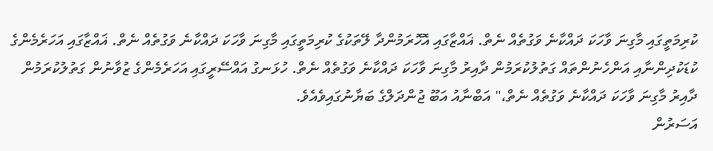ކުރިމަތީގައި މާގިނަ ވާހަކަ ދައްކާނެ ވަގުތެއް ނެތް. ޣައްޒާގައި އޮހޮރަމުންދާ ލޭތަކުގެ ކުރިމަތީގައި މާގިނަ ވާހަކަ ދައްކާނެ ވަގުތެއް ނެތް. ޣައްޒާގައި އަހަރެމެންގެ ކުޑަކުދިންނާއި އަންހެނުންތައް ގަތުލުކުރަމުން ދާއިރު މާގިނަ ވާހަކަ ދައްކާނެ ވަގުތެއް ނެތް. ހުޅަނގު އައްސޭރީގައި އަހަރެމެންގެ ޒުވާނުން ގަތުލުކުރަމުން ދާއިރު މާގިނަ ވާހަކަ ދައްކާނެ ވަގުތެއް ނެތް،" އަބްނާއު އަބޫ ޖުންދަލްގެ ބަޔާނުގައިވެއެވެ.
އަސަރުން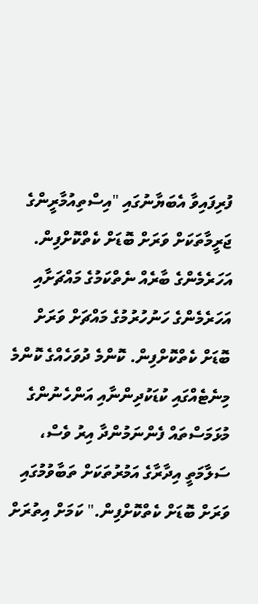ފުރިފައިވާ އެބަޔާނުގައި "އިސްތިއުމާރީންގެ ޖަރީމާތަކަށް ވަރަށް ބޮޑަށް ކެތްކޮށްފިން. އަހަރެމެންގެ ބާރެއް ނެތްކަމުގެ މައްޗަށާއި އަހަރެމެންގެ ހަނުހުރުމުގެ މައްޗަށް ވަރަށް ބޮޑަށް ކެތްކޮށްފިން. ކޮންމެ ދުވަހެއްގެ ކޮންމެ މިނެޓެއްގައި ކުޑަކުދިންނާއި އަންހެނުންގެ މުޅަމަސްތައް ފެންނަމުންދާ އިރު ވެސް، ސަލާމަތީ އިދާރާގެ އަމުރުތަކަށް ތަބާވުމުގައި ވަރަށް ބޮޑަށް ކެތްކޮށްފިން." ކަމަށް އިތުރަށް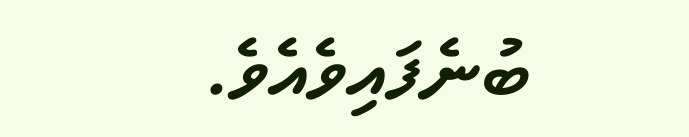ބުނެފައިވެއެވެ.